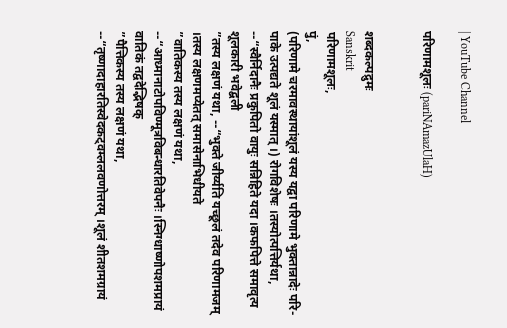| YouTube Channel

परिणामशूलः (pariNAmazUlaH)


शब्दकल्पद्रुमः
Sanskrit
परिणामशूलः,
पुं,
(परिणामे चरमावस्थायांशूलं यस्य यद्वा परिणामे भुक्तान्नादेः परि-पाके उत्पद्यते शूलं यस्मात् ।) रोगविशेषः ।तस्योत्पत्तिर्यथा, --“स्वैर्निदानैः प्रकुपितो वायुः सन्निहिते यदा ।कफपित्ते समावृत्य शूलकारी भवेद्बली
”तस्य लक्षणं यथा, --“भुक्ते जीर्य्यति यच्छूलं तदेव परिणामजम् ।तस्य लक्षणमप्येतत् समासेनाभिधीयते
”वातिकस्य तस्य लक्षणं यथा, --“आध्मानाटोपविण्मूत्रविबन्धारतिवेपनैः ।स्निग्धाष्णोपशमप्रायं वातिकं तद्वदेद्भिषक्
”पैत्तिकस्य तस्य लक्षणं यथा, --“तृष्णादाहारतिस्वेदकट्वम्ललवणोत्तरम् ।शूलं शीतशमग्रायं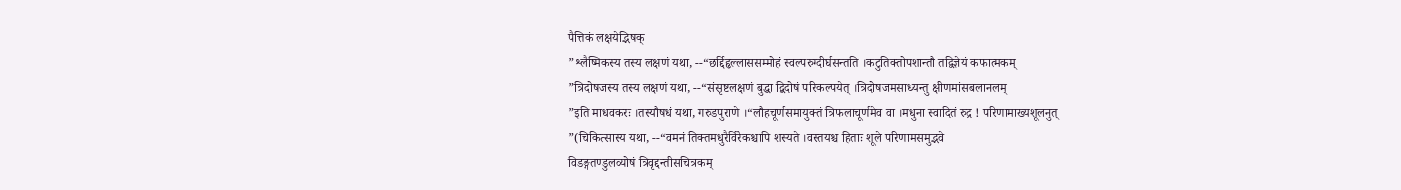पैत्तिकं लक्षयेद्भिषक्
”श्लैष्मिकस्य तस्य लक्षणं यथा, --“छर्द्दिहृल्लाससम्मोहं स्वल्परुग्दीर्घसन्तति ।कटुतिक्तोपशान्तौ तद्विज्ञेयं कफात्मकम्
”त्रिदोषजस्य तस्य लक्षणं यथा, --“संसृष्टलक्षणं बुद्धा द्बिदोषं परिकल्पयेत् ।त्रिदोषजमसाध्यन्तु क्षीणमांसबलानलम्
”इति माधवकरः ।तस्यौषधं यथा, गरुडपुराणे ।“लौहचूर्णसमायुक्तं त्रिफलाचूर्णमेव वा ।मधुना स्वादितं रुद्र ! परिणामाख्यशूलनुत्
”(चिकित्सास्य यथा, --“वमनं तिक्तमधुरैर्विरेकश्चापि शस्यते ।वस्तयश्च हिताः शूले परिणामसमुद्भवे
विडङ्गतण्डुलव्योषं त्रिवृद्दन्तीसचित्रकम्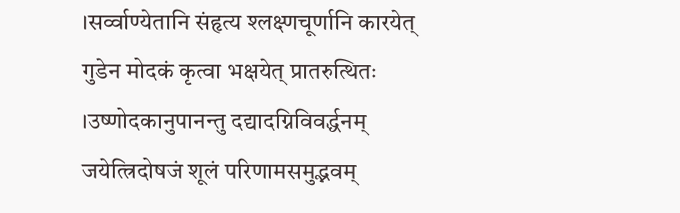।सर्व्वाण्येतानि संहृत्य श्लक्ष्णचूर्णानि कारयेत्
गुडेन मोदकं कृत्वा भक्षयेत् प्रातरुत्थितः ।उष्णोदकानुपानन्तु दद्यादग्निविवर्द्धनम्
जयेत्त्रिदोषजं शूलं परिणामसमुद्भवम्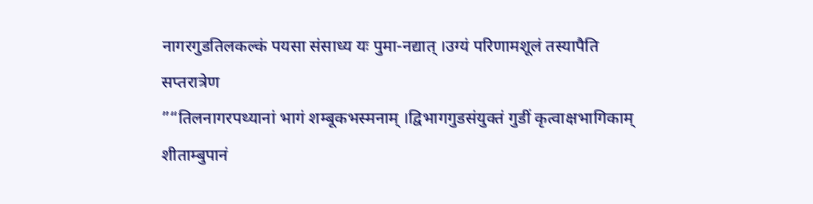नागरगुडतिलकल्कं पयसा संसाध्य यः पुमा-नद्यात् ।उग्यं परिणामशूलं तस्यापैति सप्तरात्रेण
”“तिलनागरपथ्यानां भागं शम्बूकभस्मनाम् ।द्विभागगुडसंयुक्तं गुडीं कृत्वाक्षभागिकाम्
शीताम्बुपानं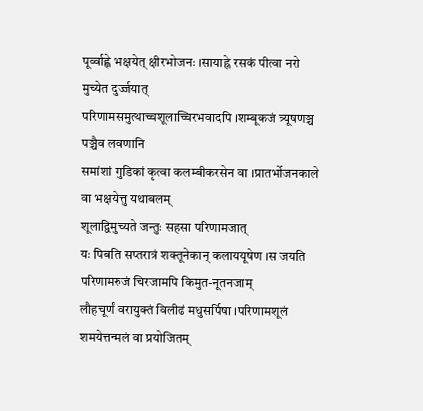पूर्व्वाह्णे भक्षयेत् क्षीरभोजनः ।सायाह्ने रसकं पीत्वा नरो मुच्येत दुर्ज्जयात्
परिणामसमुत्थाच्चशूलाच्चिरभवादपि ।शम्बूकजं त्र्यूषणञ्च पञ्चैव लवणानि
समांशां गुडिकां कृत्वा कलम्बीकरसेन वा ।प्रातर्भोजनकाले वा भक्षयेत्तु यथाबलम्
शूलाद्विमुच्यते जन्तुः सहसा परिणामजात्
यः पिबति सप्तरात्रं शक्तूनेकान् कलाययूषेण ।स जयति परिणामरुजं चिरजामपि किमुत-नूतनजाम्
लौहचूर्णं वरायुक्तं विलीढं मधुसर्पिषा ।परिणामशूलं शमयेत्तन्मलं वा प्रयोजितम्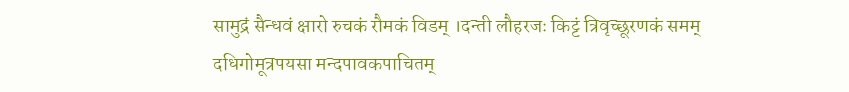सामुद्रं सैन्धवं क्षारो रुचकं रौमकं विडम् ।दन्ती लौहरजः किट्टं त्रिवृच्छूरणकं समम्
दधिगोमूत्रपयसा मन्दपावकपाचितम्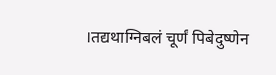।तद्यथाग्निबलं चूर्णं पिबेदुष्णेन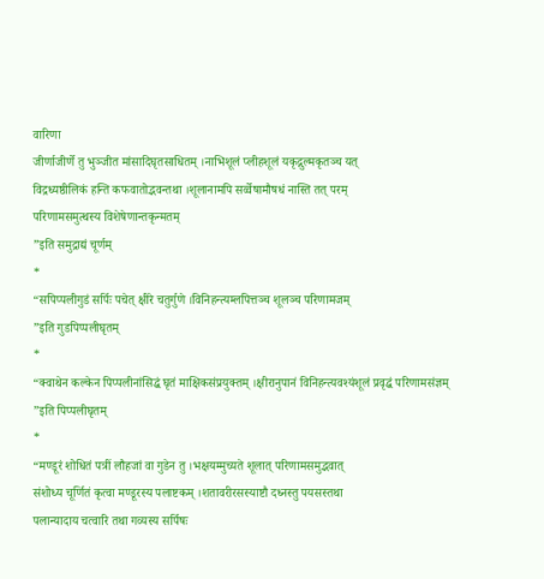वारिणा
जीर्णाजीर्णे तु भुञ्जीत मांसादिघृतसाधितम् ।नाभिशूलं प्लीहशूलं यकृद्गुल्मकृतञ्च यत्
विद्रध्यष्ठीलिकं हन्ति कफवातोद्भवन्तथा ।शूलानामपि सर्व्वेषामौषधं नास्ति तत् परम्
परिणामसमुत्थस्य विशेषेणान्तकृन्मतम्
”इति समुद्राद्यं चूर्णम्
*
“सपिप्पलीगुडं सर्पिः पचेत् क्षीरे चतुर्गुणे ।विनिहन्त्यम्लपित्तञ्च शूलञ्च परिणामजम्
”इति गुडपिप्पलीघृतम्
*
“क्वाथेन कल्केन पिप्पलीनांसिद्धं घृतं माक्षिकसंप्रयुक्तम् ।क्षीरानुपानं विनिहन्त्यवश्यंशूलं प्रवृद्धं परिणामसंज्ञम्
”इति पिप्पलीघृतम्
*
“मण्डूरं शोधितं पत्रीं लौहजां वा गुडेन तु ।भक्षयम्मुच्यते शूलात् परिणामसमुद्भवात्
संशोध्य चूर्णितं कृत्वा मण्डूरस्य पलाष्टकम् ।शतावरीरसस्याष्टौ दध्नस्तु पयसस्तथा
पलान्यादाय चत्वारि तथा गव्यस्य सर्पिषः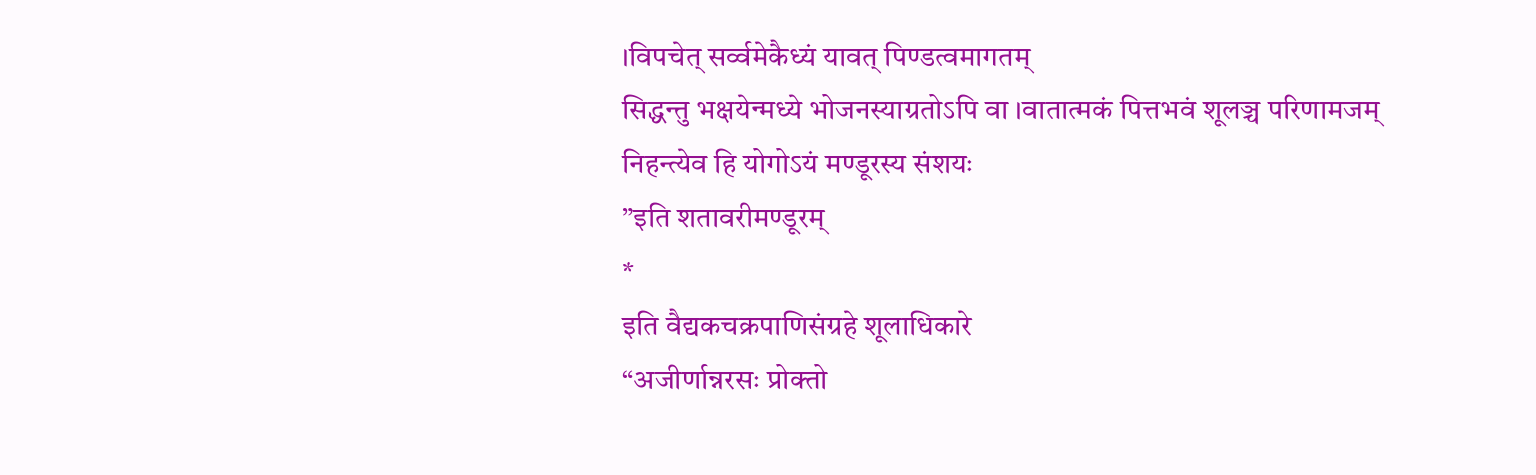।विपचेत् सर्व्वमेकैध्यं यावत् पिण्डत्वमागतम्
सिद्धन्तु भक्षयेन्मध्ये भोजनस्याग्रतोऽपि वा ।वातात्मकं पित्तभवं शूलञ्च परिणामजम्
निहन्त्येव हि योगोऽयं मण्डूरस्य संशयः
”इति शतावरीमण्डूरम्
*
इति वैद्यकचक्रपाणिसंग्रहे शूलाधिकारे
“अजीर्णान्नरसः प्रोक्तो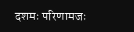दशमः परिणामजः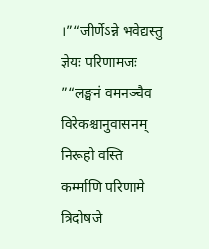।”“जीर्णेऽन्ने भवेद्यस्तु ज्ञेयः परिणामजः
”“लङ्घनं वमनञ्चैव विरेकश्चानुवासनम्
निरूहो वस्ति कर्म्माणि परिणामे त्रिदोषजे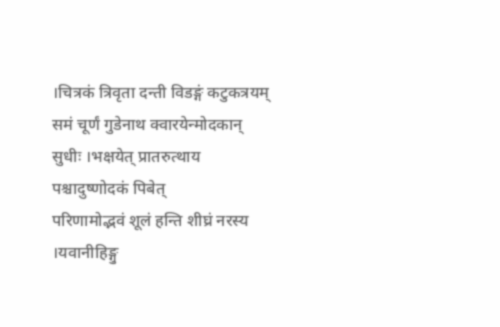।चित्रकं त्रिवृता दन्ती विडङ्गं कटुकत्रयम्
समं चूर्णं गुडेनाथ क्वारयेन्मोदकान् सुधीः ।भक्षयेत् प्रातरुत्थाय पश्चादुष्णोदकं पिबेत्
परिणामोद्भवं शूलं हन्ति शीघ्रं नरस्य ।यवानीहिङ्गु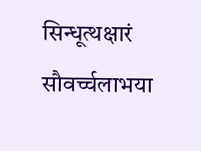सिन्धूत्थक्षारं सौवर्च्चलाभया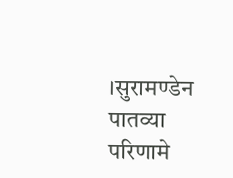।सुरामण्डेन पातव्या परिणामे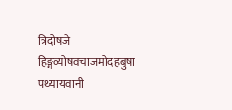त्रिदोषजे
हिङ्गव्योषवचाजमोदहबुषा पथ्यायवानी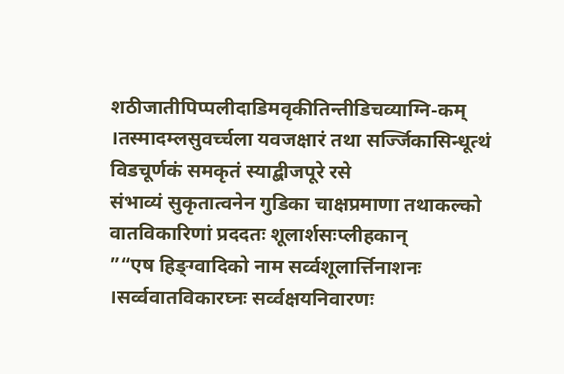शठीजातीपिप्पलीदाडिमवृकीतिन्तीडिचव्याग्नि-कम् ।तस्मादम्लसुवर्च्चला यवजक्षारं तथा सर्ज्जिकासिन्धूत्थं विडचूर्णकं समकृतं स्याद्बीजपूरे रसे
संभाव्यं सुकृतात्वनेन गुडिका चाक्षप्रमाणा तथाकल्को वातविकारिणां प्रददतः शूलार्शसःप्लीहकान्
”“एष हिङ्ग्वादिको नाम सर्व्वशूलार्त्तिनाशनः ।सर्व्ववातविकारघ्नः सर्व्वक्षयनिवारणः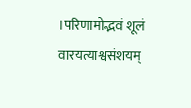।परिणामोद्भवं शूलं वारयत्याश्वसंशयम्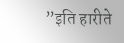”इति हारीते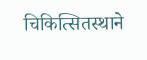चिकित्सितस्थाने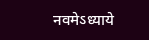नवमेऽध्याये